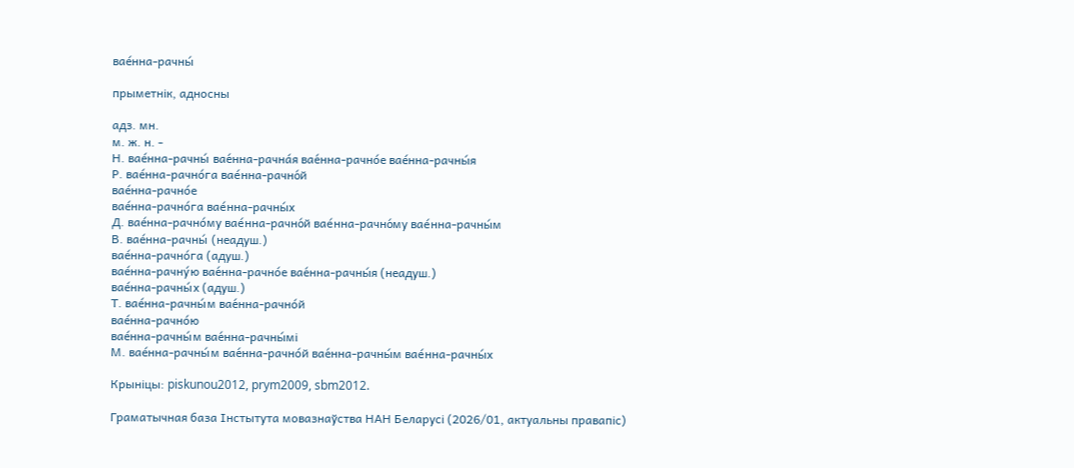вае́нна-рачны́

прыметнік, адносны

адз. мн.
м. ж. н. -
Н. вае́нна-рачны́ вае́нна-рачна́я вае́нна-рачно́е вае́нна-рачны́я
Р. вае́нна-рачно́га вае́нна-рачно́й
вае́нна-рачно́е
вае́нна-рачно́га вае́нна-рачны́х
Д. вае́нна-рачно́му вае́нна-рачно́й вае́нна-рачно́му вае́нна-рачны́м
В. вае́нна-рачны́ (неадуш.)
вае́нна-рачно́га (адуш.)
вае́нна-рачну́ю вае́нна-рачно́е вае́нна-рачны́я (неадуш.)
вае́нна-рачны́х (адуш.)
Т. вае́нна-рачны́м вае́нна-рачно́й
вае́нна-рачно́ю
вае́нна-рачны́м вае́нна-рачны́мі
М. вае́нна-рачны́м вае́нна-рачно́й вае́нна-рачны́м вае́нна-рачны́х

Крыніцы: piskunou2012, prym2009, sbm2012.

Граматычная база Інстытута мовазнаўства НАН Беларусі (2026/01, актуальны правапіс)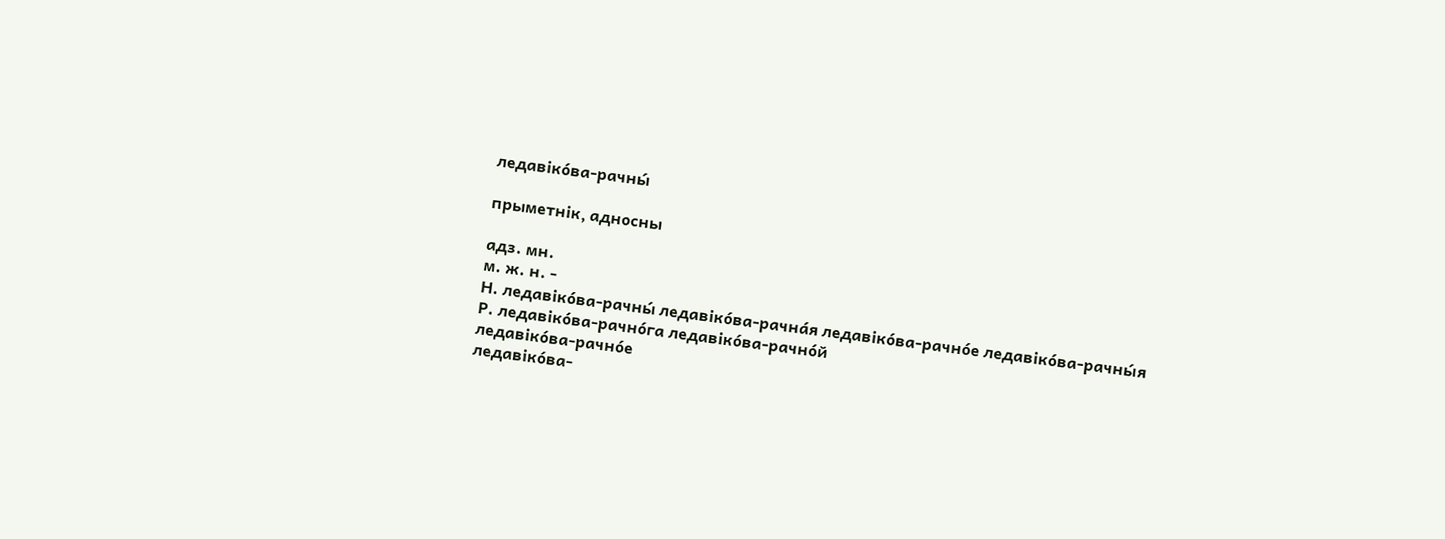ледавіко́ва-рачны́

прыметнік, адносны

адз. мн.
м. ж. н. -
Н. ледавіко́ва-рачны́ ледавіко́ва-рачна́я ледавіко́ва-рачно́е ледавіко́ва-рачны́я
Р. ледавіко́ва-рачно́га ледавіко́ва-рачно́й
ледавіко́ва-рачно́е
ледавіко́ва-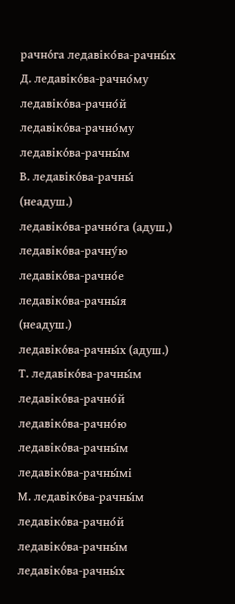рачно́га ледавіко́ва-рачны́х
Д. ледавіко́ва-рачно́му ледавіко́ва-рачно́й ледавіко́ва-рачно́му ледавіко́ва-рачны́м
В. ледавіко́ва-рачны́ (неадуш.)
ледавіко́ва-рачно́га (адуш.)
ледавіко́ва-рачну́ю ледавіко́ва-рачно́е ледавіко́ва-рачны́я (неадуш.)
ледавіко́ва-рачны́х (адуш.)
Т. ледавіко́ва-рачны́м ледавіко́ва-рачно́й
ледавіко́ва-рачно́ю
ледавіко́ва-рачны́м ледавіко́ва-рачны́мі
М. ледавіко́ва-рачны́м ледавіко́ва-рачно́й ледавіко́ва-рачны́м ледавіко́ва-рачны́х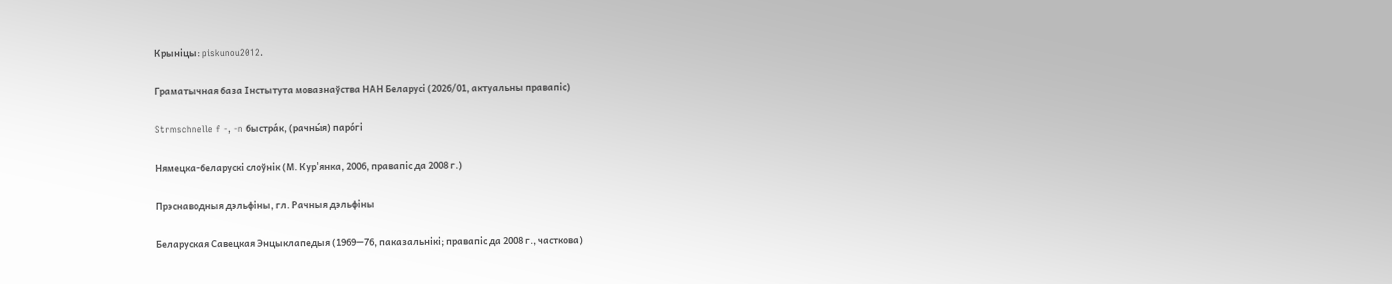Крыніцы: piskunou2012.

Граматычная база Інстытута мовазнаўства НАН Беларусі (2026/01, актуальны правапіс)

Strmschnelle f -, -n быстра́к, (рачны́я) паро́гі

Нямецка-беларускі слоўнік (М. Кур'янка, 2006, правапіс да 2008 г.)

Прэснаводныя дэльфіны, гл. Рачныя дэльфіны

Беларуская Савецкая Энцыклапедыя (1969—76, паказальнікі; правапіс да 2008 г., часткова)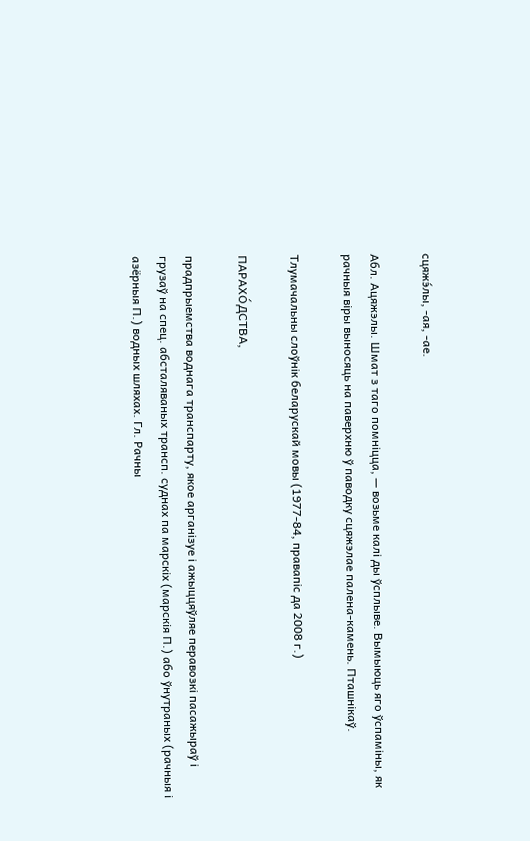сцяжэ́лы, ‑ая, ‑ае.

Абл. Ацяжэлы. Шмат з таго помніцца, — возьме калі ды ўсплыве. Вымыюць яго ўспаміны, як рачныя віры выносяць на паверхню ў паводку сцяжэлае палена-камень. Пташнікаў.

Тлумачальны слоўнік беларускай мовы (1977-84, правапіс да 2008 г.)

ПАРАХО́ДСТВА,

прадпрыемства воднага транспарту, якое арганізуе і ажыццяўляе перавозкі пасажыраў і грузаў на спец. абсталяваных трансп. суднах па марскіх (марскія П.) або ўнутраных (рачныя і азёрныя П.) водных шляхах. Гл. Рачны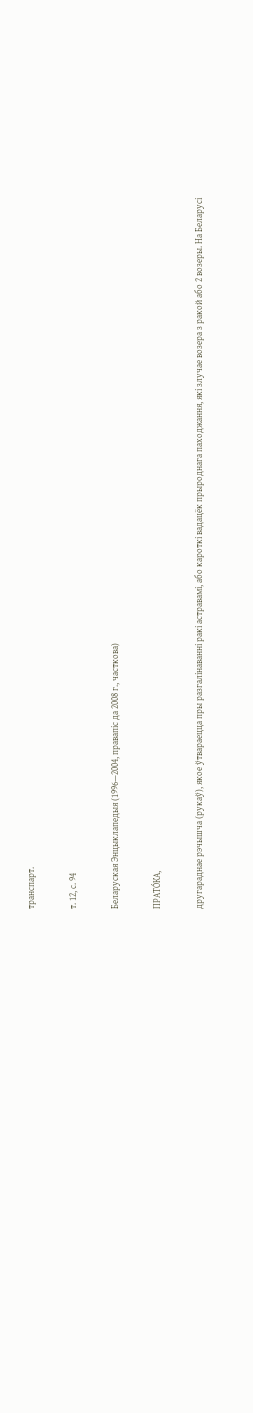транспарт.

т. 12, с. 94

Беларуская Энцыклапедыя (1996—2004, правапіс да 2008 г., часткова)

ПРАТО́КА,

другараднае рэчышча (рукаў), якое ўтвараецца пры разгалінаванні ракі астравамі, або кароткі вадацёк прыроднага паходжання, які злучае возера з ракой або 2 возеры. На Беларусі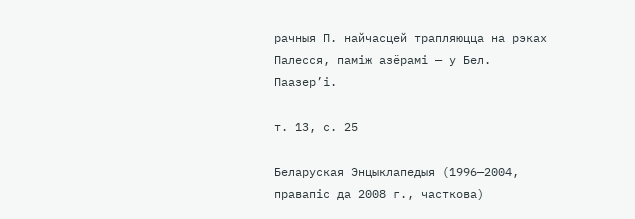рачныя П. найчасцей трапляюцца на рэках Палесся, паміж азёрамі — у Бел. Паазер’і.

т. 13, с. 25

Беларуская Энцыклапедыя (1996—2004, правапіс да 2008 г., часткова)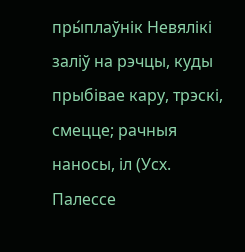пры́плаўнік Невялікі заліў на рэчцы, куды прыбівае кару, трэскі, смецце; рачныя наносы, іл (Усх. Палессе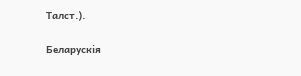Талст.).

Беларускія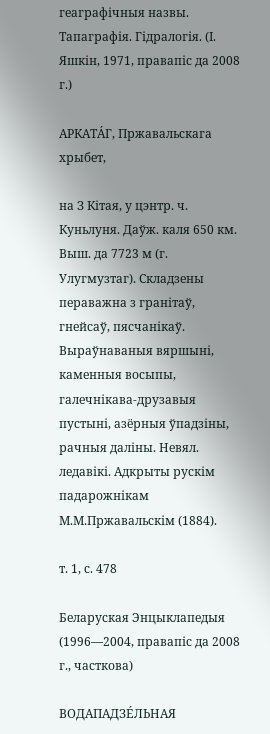геаграфічныя назвы. Тапаграфія. Гідралогія. (І. Яшкін, 1971, правапіс да 2008 г.)

АРКАТА́Г, Пржавальскага хрыбет,

на З Кітая, у цэнтр. ч. Куньлуня. Даўж. каля 650 км. Выш. да 7723 м (г. Улугмузтаг). Складзены пераважна з гранітаў, гнейсаў, пясчанікаў. Выраўнаваныя вяршыні, каменныя восыпы, галечнікава-друзавыя пустыні, азёрныя ўпадзіны, рачныя даліны. Невял. ледавікі. Адкрыты рускім падарожнікам М.М.Пржавальскім (1884).

т. 1, с. 478

Беларуская Энцыклапедыя (1996—2004, правапіс да 2008 г., часткова)

ВОДАПАДЗЕ́ЛЬНАЯ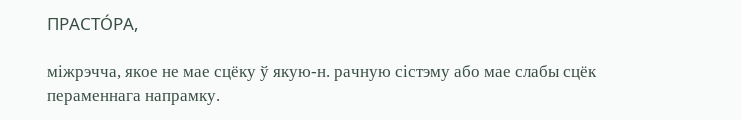ПРАСТО́РА,

міжрэчча, якое не мае сцёку ў якую-н. рачную сістэму або мае слабы сцёк пераменнага напрамку.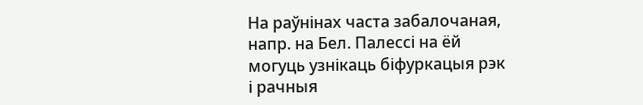На раўнінах часта забалочаная, напр. на Бел. Палессі на ёй могуць узнікаць біфуркацыя рэк і рачныя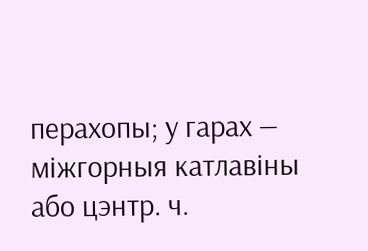перахопы; у гарах — міжгорныя катлавіны або цэнтр. ч.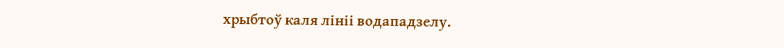хрыбтоў каля лініі водападзелу.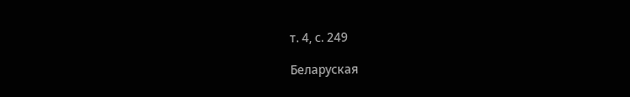т. 4, с. 249

Беларуская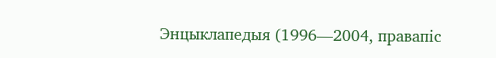Энцыклапедыя (1996—2004, правапіс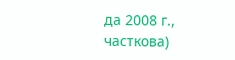да 2008 г., часткова)